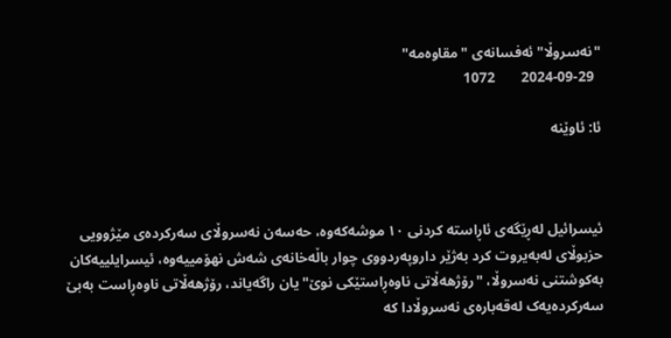"نەسروڵا" ئەفسانەی "مقاوەمە"
  2024-09-29       1072

ئا: ئاوێنە



ئیسرائیل لەڕێگەی ئاڕاستە کردنی ١٠ موشەکەوە، حەسەن نەسروڵای سەرکردەی مێژوویی حزبوڵای لەبەیروت کرد بەژێر داروپەردووی چوار باڵەخانەی شەش نهۆمییەوە، ئیسرایلییەکان بەکوشتنی نەسروڵا، "رۆژهەڵاتی ناوەڕاستێکی نوێ"یان راگەیاند، رۆژهەڵاتی ناوەڕاست بەبێ سەرکردەیەک لەقەبارەی نەسروڵادا کە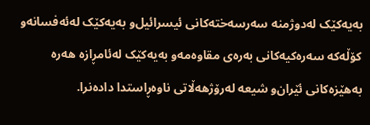بەیەکێک لەدوژمنە سەرسەختەکانی ئیسرائیل‌و بەیەکێک لەئەفسانەو کۆڵەکە سەرەکیەکانی بەرەی مقاوەمە‌و بەیەکێک لەئامڕازە هەرە بەهێزەکانی ئێران‌و شیعە لەرۆژهەڵاتی ناوەڕاستدا دادەنرا.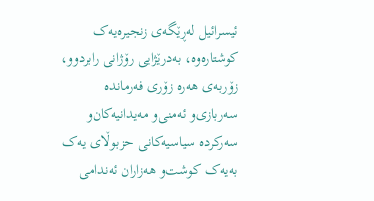ئیسرائیل لەڕێگەی زنجیرەیەک کوشتارەوە، بەدرێژایی رۆژانی رابردوو، زۆربەی هەرە زۆری فەرماندە سەربازی‌و ئەمنی‌و مەیدانیەکان‌و سەرکردە سیاسیەکانی حزبوڵای یەک بەیەک کوشت‌و هەزاران ئەندامی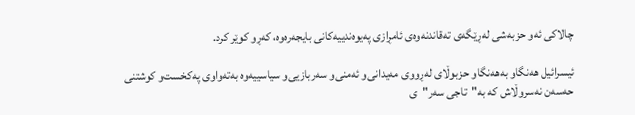چالاکی ئەو حزبەشی لەڕێگەی تەقاندنەوەی ئامڕازی پەیوەندییەکانی بایجەرەوە، کەڕو کوێر کرد.

ئیسرائیل هەنگاو بەهەنگاو حزبوڵای لەڕووی مەیدانی‌و ئەمنی‌و سەربازیی‌و سیاسییەوە بەتەواوی پەکخست‌و کوشتنی حەسەن نەسروڵاش کە بە"تاجی سەر"ی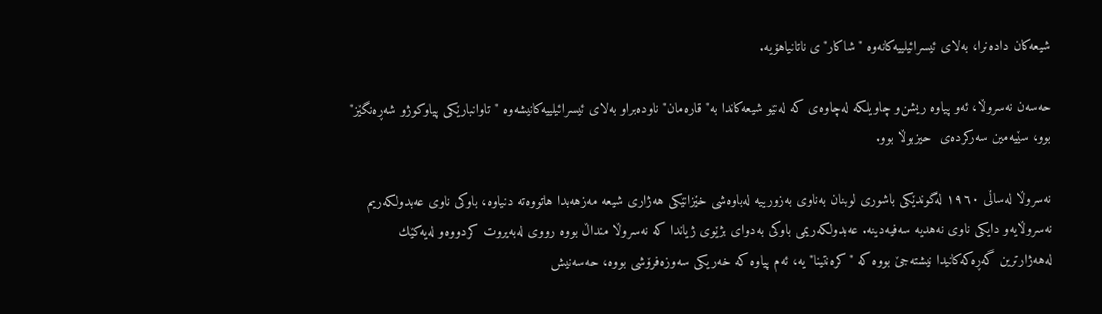شیعەکان دادەنرا، بەلای ئیسرائیلییەکانەوە "شاکار"ی ناتانیاهۆیە.

حەسەن نەسروڵا، ئه‌و پیاوه‌ ریشن‌و چاویلكه‌ له‌چاوه‌ی‌ كه‌ له‌نێو شیعه‌كاندا به‌"قاره‌مان" ناوده‌برا‌و به‌لای‌ ئیسرائیلییه‌كانیشه‌وه‌ "تاوانبارێكی‌ پیاوكوژ‌و شه‌ڕه‌نگێز" بوو، سێیەمین سەرکردەی  حیزبوڵا بوو.

نەسروڵا له‌ساڵی‌ ١٩٦٠ له‌گوندێكی‌ باشوری‌ لوبنان به‌ناوی‌ به‌زورییه‌ له‌باوه‌شی‌ خێزانێكی‌ هه‌ژاری‌ شیعه‌ مه‌زهه‌بدا هاتووه‌ته‌ دنیاوه‌، باوکی ناوی عەبدولکەریم نەسروڵایەو دایکی ناوی نەهدیە سەفیەدینە. عه‌بدولكه‌ریمی‌ باوكی به‌دوای‌ بژێوی ژیاندا کە نەسروڵا منداڵ بووە رووی‌ له‌به‌یروت كردووه‌و له‌یه‌كێك له‌هه‌ژارترین گه‌ڕه‌كه‌كانیدا نیشته‌جێ‌ بووه‌ كه‌ "كره‌نتینا"یه‌، ئه‌م پیاوه‌ كه‌ خه‌ریكی‌ سه‌وزه‌فرۆشی‌ بووه‌، حه‌سه‌نیش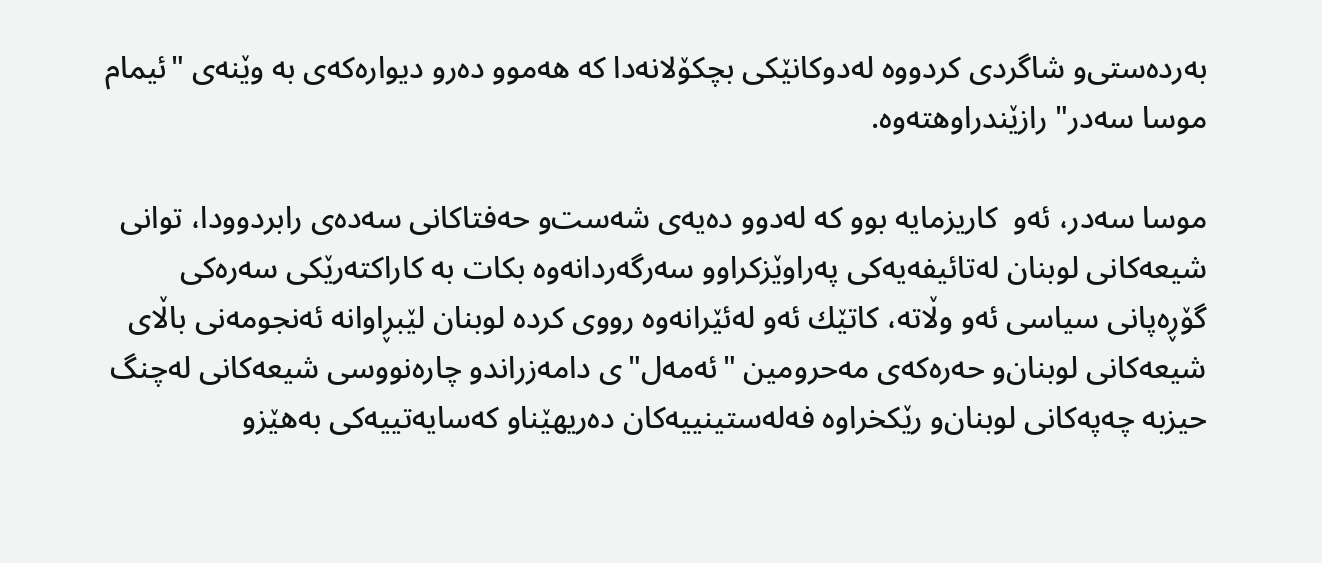به‌رده‌ستی‌‌و شاگردی‌ كردووه‌ له‌دوكانێكی‌ بچكۆلانه‌دا كه‌ هه‌موو ده‌رو دیواره‌كه‌ی‌ به‌ وێنه‌ی‌ "ئیمام موسا سه‌در" رازێندراوهتە‌وه‌.

موسا سه‌در، ئه‌و  كاریزمایه‌ بوو كه‌ له‌دوو ده‌یه‌ی‌ شه‌ست‌و حه‌فتاكانی‌ سه‌ده‌ی‌ رابردوودا، توانی‌ شیعه‌كانی‌ لوبنان له‌تائیفه‌یه‌كی‌ په‌راوێزكراوو سه‌رگه‌ردانه‌وه‌ بكات به‌ كاراكته‌رێكی‌ سه‌ره‌كی‌ گۆڕه‌پانی‌ سیاسی‌ ئه‌و وڵاته‌، كاتێك ئه‌و له‌ئێرانه‌وه‌ رووی‌ كرده‌ لوبنان لێبڕاوانه‌ ئه‌نجومه‌نی‌ باڵای‌ شیعه‌كانی‌ لوبنان‌و حه‌ره‌كه‌ی‌ مه‌حرومین "ئه‌مه‌ل"ی‌ دامه‌زراند‌و چاره‌نووسی‌ شیعه‌كانی‌ له‌چنگ حیزبه‌ چه‌په‌كانی‌ لوبنان‌و رێكخراوه‌ فه‌له‌ستینییه‌كان ده‌ریهێنا‌و كه‌سایه‌تییه‌كی‌ به‌هێز‌و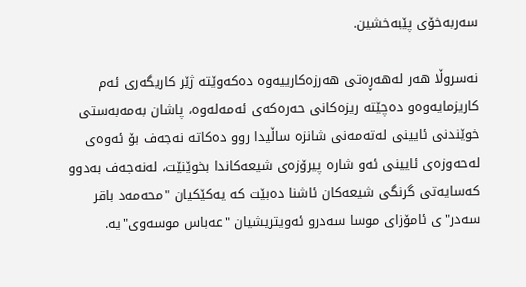سه‌ربه‌خۆی‌ پێبه‌خشین.

نه‌سروڵا هه‌ر له‌هه‌ڕه‌تی‌ هه‌رزه‌كارییه‌وه‌ ده‌كه‌وێته‌ ژێر كاریگه‌ری‌ ئه‌م كاریزمایه‌وه‌و ده‌چێته‌ ریزه‌كانی‌ حه‌ره‌كه‌ی‌ ئه‌مه‌له‌وه‌، پاشان به‌مه‌به‌ستی‌ خوێندنی‌ ئایینی‌ له‌ته‌مه‌نی‌ شانزه‌ ساڵیدا روو ده‌كاته‌ نه‌جه‌ف بۆ ئه‌وه‌ی‌ له‌حه‌وزه‌ی‌ ئایینی‌ ئه‌و شاره‌ پیرۆزه‌ی‌ شیعه‌كاندا بخوێنێت، له‌نه‌جه‌ف به‌دوو كه‌سایه‌تی‌ گرنگی‌ شیعه‌كان ئاشنا ده‌بێت كه‌ یه‌كێكیان "محه‌مه‌د باقر سه‌در"ی‌ ئامۆزای‌ موسا سه‌درو ئه‌ویتریشیان "عه‌باس موسه‌وی‌"یه‌.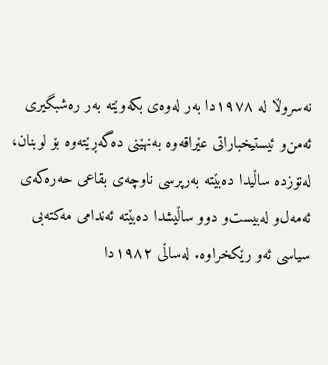نه‌سروڵا له‌ ١٩٧٨دا به‌ر له‌وه‌ی‌ بكه‌وێته‌ به‌ر ره‌شبگیری‌ ئه‌من‌و ئیستیخباراتی‌ عێراقه‌وه‌ به‌نهێنی‌ ده‌گه‌ڕێته‌وه‌ بۆ لوبنان، له‌نۆزده‌ ساڵیدا ده‌بێته‌ بەرپرسی ناوچه‌ی‌ بقاعی‌ حه‌ره‌كه‌ی‌ ئه‌مه‌ل‌و له‌بیست‌و دوو ساڵیشدا ده‌بێته‌ ئه‌ندامی‌ مه‌كته‌بی‌ سیاسی‌ ئه‌و رێكخراوه‌. له‌ساڵی‌ ١٩٨٢دا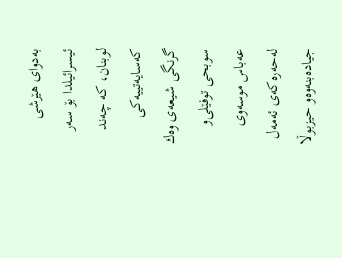به‌دوای‌ هێرشی‌ ئیسرائیلدا بۆ سه‌ر لوبنان، كه‌ چه‌ند كه‌سایه‌تییه‌كی‌ گرنگی‌ شیعه‌ی‌ وه‌ك سوبحی‌ توفێلی‌‌و عه‌باس موسه‌وی‌ له‌حه‌ره‌كه‌ی‌ ئه‌مه‌ل جیاده‌بنه‌وه‌‌و حیزبوڵا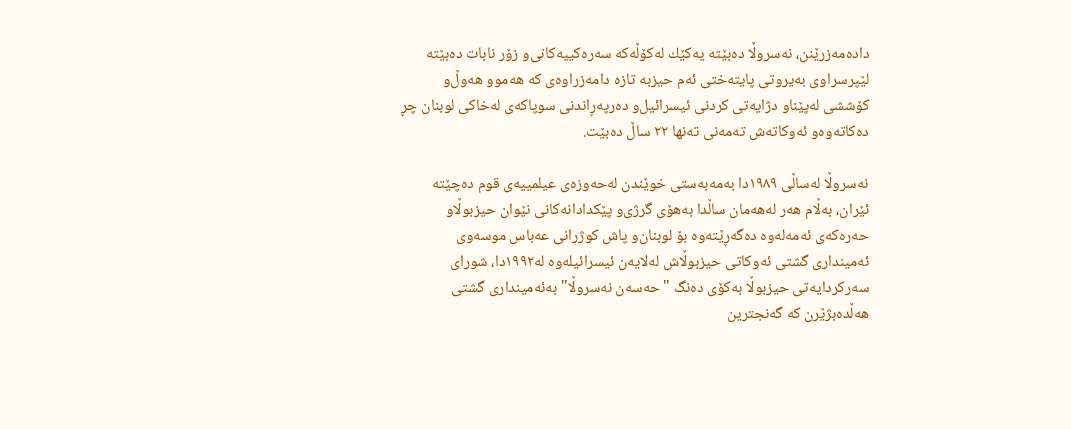داده‌مه‌زرێنن، نه‌سروڵا ده‌بێته‌ یه‌كێك له‌كۆڵه‌كه‌ سه‌ره‌كییه‌كانی‌‌و زۆر نابات ده‌بێته‌ لێپرسراوی‌ به‌یروتی‌ پایته‌ختی‌ ئه‌م حیزبه‌ تازه‌ دامه‌زراوه‌ی‌ كه‌ هه‌موو هه‌وڵ‌و كۆششی‌ له‌پێناو دژایه‌تی‌ كردنی‌ ئیسرائیل‌و ده‌رپه‌ڕاندنی‌ سوپاكه‌ی‌ له‌خاكی‌ لوبنان چڕ ده‌كاته‌وه‌و ئەوکاتەش تەمەنی تەنها ٢٢ ساڵ دەبێت.

نه‌سروڵا له‌ساڵی‌ ١٩٨٩دا به‌مه‌به‌ستی‌ خوێندن له‌حه‌وزه‌ی‌ عیلمییه‌ی‌ قوم ده‌چێته‌ ئێران، به‌ڵام هه‌ر له‌هه‌مان ساڵدا به‌هۆی‌ گرژی‌‌و پێكدادانه‌كانی‌ نێوان حیزبوڵا‌و حه‌ره‌كه‌ی‌ ئه‌مه‌له‌وه‌ ده‌گه‌ڕێته‌وه‌ بۆ لوبنان‌و پاش كوژرانی‌ عه‌باس موسه‌وی‌ ئه‌مینداری‌ گشتی‌ ئه‌وكاتی‌ حیزبوڵاش له‌لایه‌ن ئیسرائیله‌وه‌ له‌١٩٩٢دا، شورای‌ سه‌ركردایه‌تی‌ حیزبوڵا به‌كۆی‌ ده‌نگ "حه‌سه‌ن نه‌سروڵا" به‌ئه‌مینداری‌ گشتی‌ هه‌ڵده‌بژێرن‌ کە گەنجترین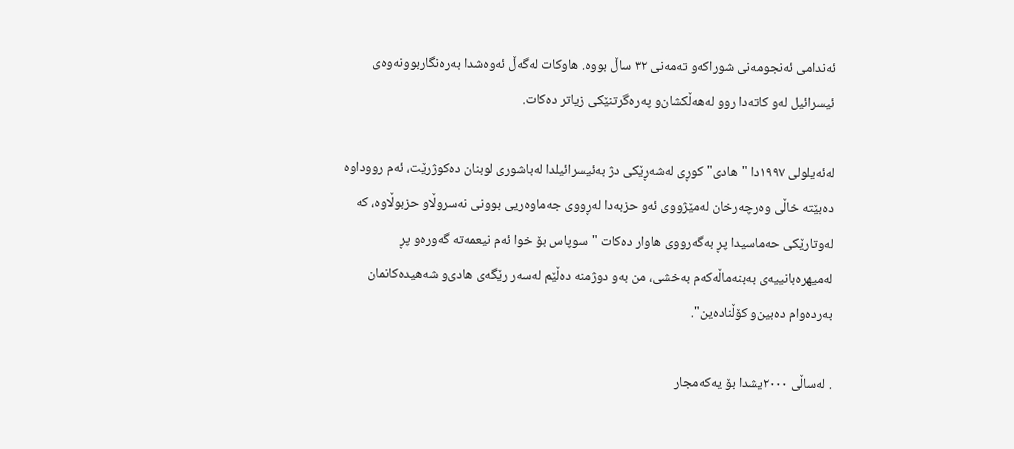ئەندامی ئەنجومەنی شوراکەو تەمەنی ٣٢ ساڵ بووە. هاوكات له‌گه‌ڵ‌ ئه‌وه‌شدا به‌ره‌نگاربوونه‌وه‌ی‌ ئیسرائیل لەو کاتەدا روو له‌هه‌ڵكشان‌و په‌ره‌گرتنێكی‌ زیاتر ده‌كات.

له‌ئه‌یلولی‌ ١٩٩٧دا "هادی‌" كوڕی‌ له‌شه‌ڕێكی‌ دژ به‌ئیسرائیلدا له‌باشوری‌ لوبنان ده‌كوژرێت، ئەم رووداوە دەبێتە خاڵی وەرچەرخان لەمێژووی ئەو حزبەدا لەڕووی جەماوەریی بوونی نەسروڵاو حزبوڵاوە، کە لەوتارێکی حەماسیدا پڕ بەگەرووی هاوار دەکات "سوپاس بۆ خوا ئەم نیعمەتە گەورەو پڕ لەمیهرەبانییەی بەبنەماڵەکەم بەخشی، من بەو دوژمنە دەڵێم لەسەر رێگەی هادی‌و شەهیدەکانمان بەردەوام دەبین‌و کۆڵنادەین".

. له‌ساڵی‌ ٢٠٠٠یشدا بۆ یه‌كه‌مجار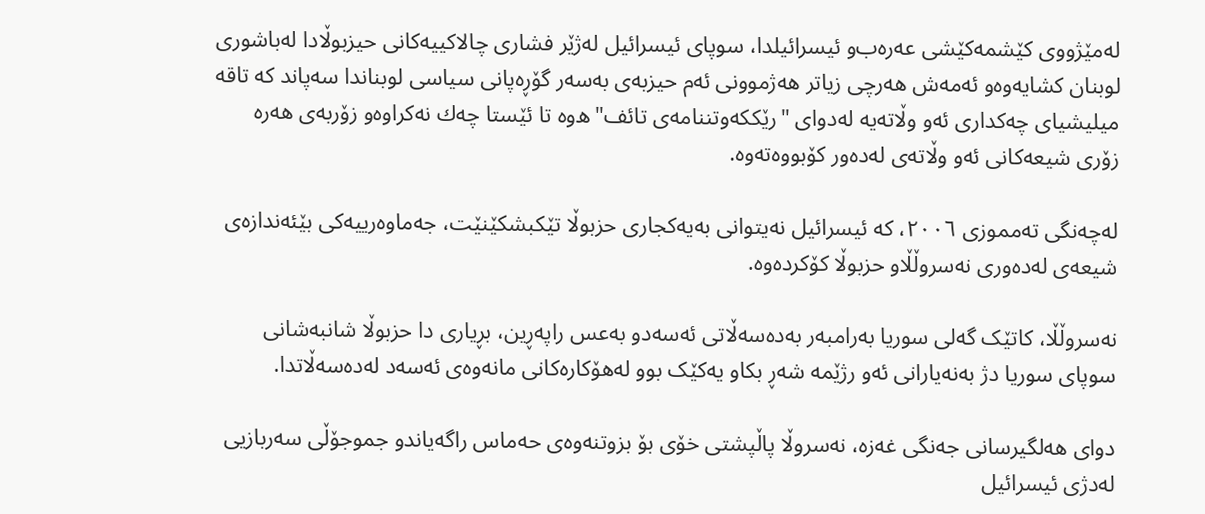له‌مێژووی‌ كێشمه‌كێشی‌ عه‌ره‌ب‌و ئیسرائیلدا، سوپای‌ ئیسرائیل له‌ژێر فشاری‌ چالاكییه‌كانی‌ حیزبوڵادا له‌باشوری‌ لوبنان كشایه‌وه‌‌و ئه‌مه‌ش هه‌رچی‌ زیاتر هه‌ژموونی‌ ئه‌م حیزبه‌ی‌ به‌سه‌ر گۆڕه‌پانی‌ سیاسی‌ لوبناندا سه‌پاند كه‌ تاقه‌ میلیشیای‌ چه‌كداری‌ ئه‌و وڵاته‌یه‌ له‌دوای‌ "رێككه‌وتننامه‌ی‌ تائف"ه‌وه‌ تا ئێستا چه‌ك نه‌كراوه‌‌و زۆربه‌ی‌ هه‌ره‌ زۆری‌ شیعه‌كانی‌ ئه‌و وڵاته‌ی‌ له‌ده‌ور كۆبووه‌ته‌وه‌.

لەچەنگی تەمموزی ٢٠٠٦، کە ئیسرائیل نەیتوانی بەیەکجاری حزبوڵا تێکبشکێنێت، جەماوەرییەکی بێئەندازەی شیعەی لەدەوری نەسروڵڵاو حزبوڵا کۆکردەوە.

نەسروڵڵا، کاتێک گەلی سوریا بەرامبەر بەدەسەڵاتی ئەسەدو بەعس راپەڕین، بڕیاری دا حزبوڵا شانبەشانی سوپای سوریا دژ بەنەیارانی ئەو رژێمە شەڕ بکاو یەکێک بوو لەهۆکارەکانی مانەوەی ئەسەد لەدەسەڵاتدا.

دوای هەلگیرسانی جەنگی غەزە، نەسروڵا پاڵپشتی خۆی بۆ بزوتنەوەی حەماس راگەیاندو جموجۆڵی سەربازیی لەدژی ئیسرائیل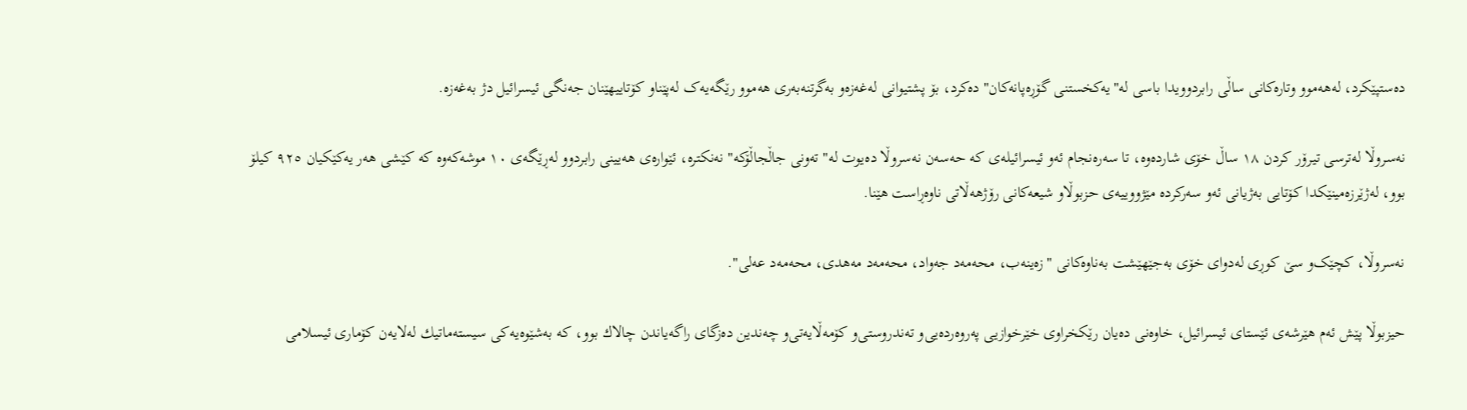دەستپێکرد، لەهەموو وتارەکانی ساڵی رابردوویدا باسی لە"یەکخستنی گۆڕەپانەکان" دەکرد، بۆ پشتیوانی لەغەزەو بەگرتنەبەری هەموو رێگەیەک لەپێناو کۆتاییهێنان جەنگی ئیسرائیل دژ بەغەزە.

نەسروڵا لەترسی تیرۆر کردن ١٨ ساڵ خۆی شاردەوە، تا سەرەنجام ئەو ئیسرائیلەی کە حەسەن نەسروڵا دەیوت لە"تەونی جاڵجاڵۆکە" نەنکترە، ئێوارەی هەیینی رابردوو لەڕێگەی ١٠ موشەکەوە کە کێشی هەر یەکێکیان ٩٢٥ کیلۆ بوو، لەژێرزەمینێکدا کۆتایی بەژیانی ئەو سەرکردە مێژووییەی حزبوڵاو شیعەکانی رۆژهەڵاتی ناوەڕاست هێنا.

نەسروڵا، کچێک‌و سێ کوڕی لەدوای خۆی بەجێهێشت بەناوەکانی "زەینەب، محەمەد جەواد، محەمەد مەهدی، محەمەد عەلی".

حیزبوڵا پێش ئەم هێرشەی ئێستای ئیسرائیل، خاوه‌نی‌ ده‌یان رێكخراوی‌ خێرخوازیی‌ په‌روه‌رده‌یی‌‌و ته‌ندروستی‌‌و كۆمه‌ڵایه‌تی‌و چه‌ندین ده‌زگای‌ راگه‌یاندن‌ چالاك بوو‌، کە به‌شێوه‌یه‌كی‌ سیسته‌ماتیك له‌لایه‌ن كۆماری‌ ئیسلامی‌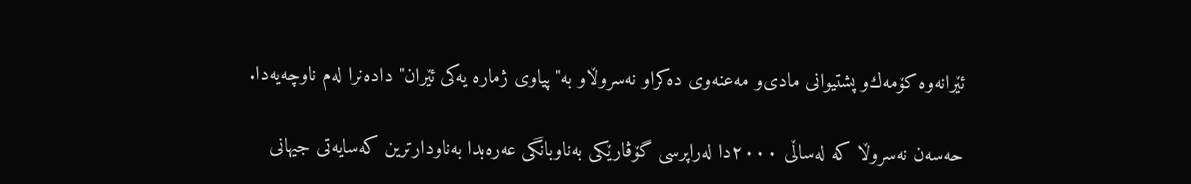ئێرانه‌وه‌ كۆمه‌ك‌و پشتیوانی‌ مادی‌‌و مه‌عنه‌وی‌ ده‌كراو نەسروڵاو بە"پیاوی ژمارە یەکی ئێران" دادەنرا لەم ناوچەیەدا.

حه‌سه‌ن نه‌سروڵا كه‌ له‌ساڵی‌ ٢٠٠٠دا له‌راپرسی‌ گۆڤارێكی‌ به‌ناوبانگی‌ عه‌ره‌بدا به‌ناودارترین كه‌سایه‌تی‌ جیهانی‌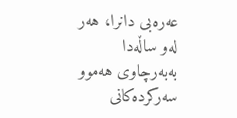عه‌ره‌بی‌ دانرا، هه‌ر له‌و ساڵه‌دا به‌به‌رچاوی‌ هه‌موو سه‌ركرده‌كانی‌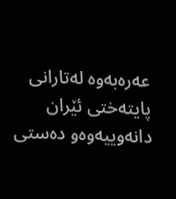عه‌ره‌به‌وه‌ له‌تارانی‌ پایته‌ختی‌ ئێران دانه‌وییه‌وه‌و ده‌ستی‌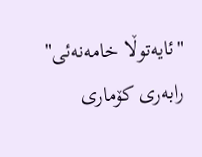"ئایه‌توڵا خامه‌نه‌ئی‌" رابه‌ری‌ كۆماری‌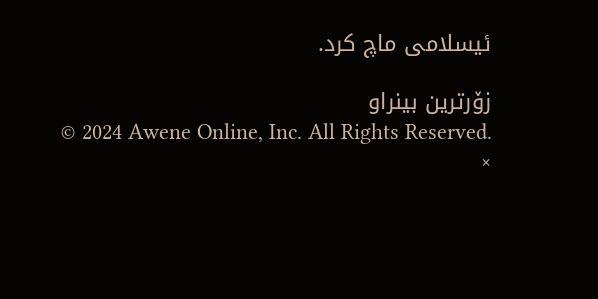ئیسلامی‌ ماچ كرد.

زۆرترین بینراو
© 2024 Awene Online, Inc. All Rights Reserved.
×